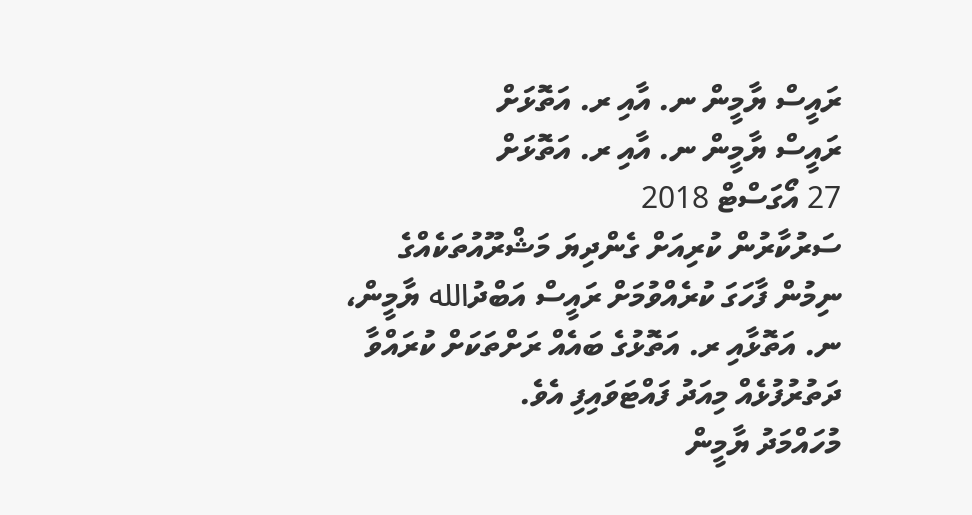ރައީސް ޔާމީން ނ. އާއި ރ. އަތޮޅަށް
ރައީސް ޔާމީން ނ. އާއި ރ. އަތޮޅަށް
27 އޯގަސްޓް 2018
ސަރުކާރުން ކުރިއަށް ގެންދިޔަ މަޝްރޫއުތަކެއްގެ ނިމުން ފާހަގަ ކުރެއްވުމަށް ރައީސް އަބްދުالله ޔާމީން، ނ. އަތޮޅާއި ރ. އަތޮޅުގެ ބައެއް ރަށްތަކަށް ކުރައްވާ ދަތުރުފުޅެއް މިއަދު ފައްޓަވައިފި އެވެ.
މުހައްމަދު ޔާމީން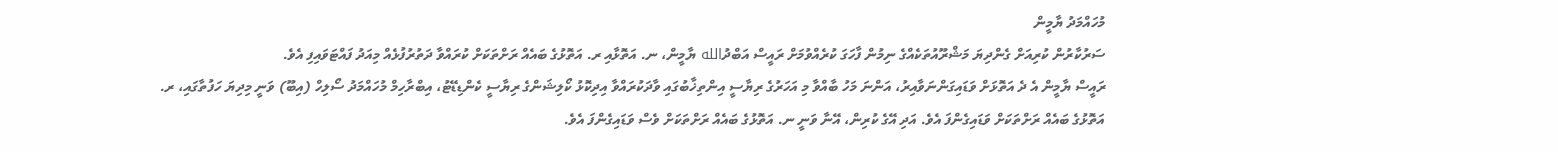މުހައްމަދު ޔާމީން
ސަރުކާރުން ކުރިއަށް ގެންދިޔަ މަޝްރޫއުތަކެއްގެ ނިމުން ފާހަގަ ކުރެއްވުމަށް ރައީސް އަބްދުالله ޔާމީން، ނ. އަތޮޅާއި ރ. އަތޮޅުގެ ބައެއް ރަށްތަކަށް ކުރައްވާ ދަތުރުފުޅެއް މިއަދު ފައްޓަވައިފި އެވެ.
ރައީސް ޔާމީން އެ ދެ އަތޮޅަށް ވަޑައިގަންނަވާއިރު، އަންނަ މަހު ބާއްވާ މި އަހަރުގެ ރިޔާސީ އިންތިޚާބުގައި ވާދަކުރައްވާ އިދިކޮޅު ކޯލިޝަންގެ ރިޔާސީ ކެންޑިޑޭޓު، އިބްރާހިމް މުހައްމަދު ސޯލިހް (އިބޫ) ވަނީ މިދިޔަ ހަފުތާގައި، ރ. އަތޮޅުގެ ބައެއް ރަށްތަކަށް ވަޑައިގެންފަ އެވެ. އަދި އޭގެ ކުރިން، އޭނާ ވަނީ ނ. އަތޮޅުގެ ބައެއް ރަށްތަކަށް ވެސް ވަޑައިގެންފަ އެވެ.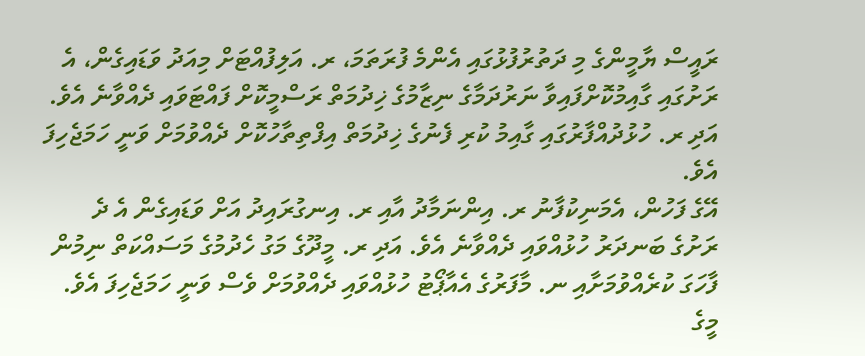ރައީސް ޔާމީންގެ މި ދަތުރުފުޅުގައި އެންމެ ފުރަތަމަ، ރ. އަލިފުއްޓަށް މިއަދު ވަޑައިގެން، އެ ރަށުގައި ގާއިމުކޮށްފައިވާ ނަރުދަމާގެ ނިޒާމުގެ ޚިދުމަތް ރަސްމީކޮށް ފައްޓަވައި ދެއްވާނެ އެވެ. އަދި ރ. ހުޅުދުއްފާރުގައި ގާއިމު ކުރި ފެނުގެ ޚިދުމަތް އިފްތިތާހުކޮށް ދެއްވުމަށް ވަނީ ހަމަޖެހިފަ އެވެ.
އޭގެ ފަހުން، އެމަނިކުފާނު ރ. އިންނަމާދު އާއި ރ. އިނގުރައިދު އަށް ވަޑައިގެން އެ ދެ ރަށުގެ ބަނދަރު ހުޅުއްވައި ދެއްވާނެ އެވެ. އަދި ރ. މީދޫގެ މަގު ހެދުމުގެ މަސައްކަތް ނިމުން ފާހަގަ ކުރެއްވުމަށާއި ނ. މާފަރުގެ އެއާޕޯޓު ހުޅުއްވައި ދެއްވުމަށް ވެސް ވަނީ ހަމަޖެހިފަ އެވެ.
މީގެ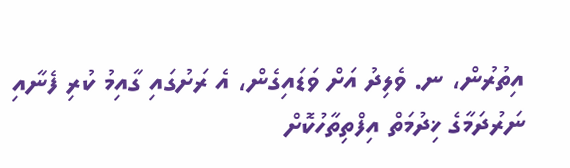އިތުރުން، ނ. ވެލިދު އަށް ވަޑައިގެން، އެ ރަށުގައި ގާއިމު ކުރި ފެނާއި ނަރުދަމާގެ ޚިދުމަތް އިފްތިތާހުކޮށް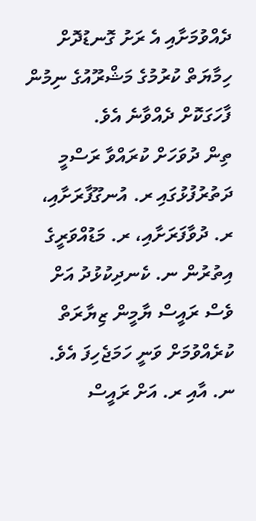ދެއްވުމަށާއި އެ ރަށު ގޮނޑުދޮށް ހިމާޔަތް ކުރުމުގެ މަޝްރޫއުގެ ނިމުން ފާހަގަކޮށް ދެއްވާނެ އެވެ.
ތިން ދުވަހަށް ކުރައްވާ ރަސްމީ ދަތުރުފުޅުގައި ރ. އުނގޫފާރަށާއި، ރ. ދުވާފަރަށާއި، ރ. މަޑުއްވަރީގެ އިތުރުން ނ. ކެނދިކުޅުދު އަށް ވެސް ރައީސް ޔާމީން ޒިޔާރަތް ކުރެއްވުމަށް ވަނީ ހަމަޖެހިފަ އެވެ.
ނ. އާއި ރ. އަށް ރައީސް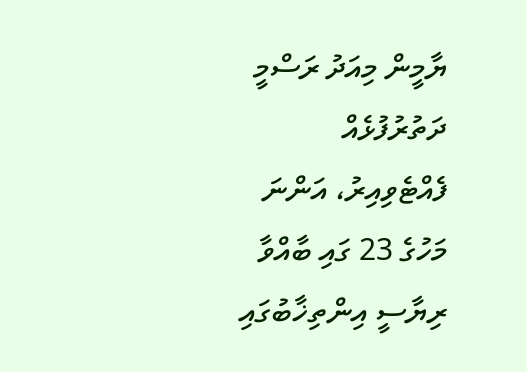ޔާމީން މިއަދު ރަސްމީ ދަތުރުފުޅެއް ފެއްޓެވިއިރު، އަންނަ މަހުގެ 23 ގައި ބާއްވާ ރިޔާސީ އިންތިޚާބުގައި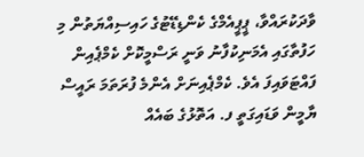ވާދަކުރައްވާ، ޕީޕީއެމްގެ ކެންޑިޑޭޓުގެ ހައިސިއްޔަތުން މި ހަފުތާގައި އެމަނިކުފާނު ވަނީ ރަސްމީކޮށް ކެމްޕެއިން ފައްޓަވައިފަ އެވެ. ކެމްޕެއިނަށް އެންމެ ފުރަތަމަ ރައީސް ޔާމީން ވަޑައިގަތީ ފ. އަތޮޅުގެ ބައެއް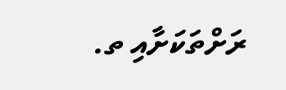ރަށްތަކަށާއި ތ.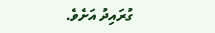ގުރައިދު އަށެވެ.